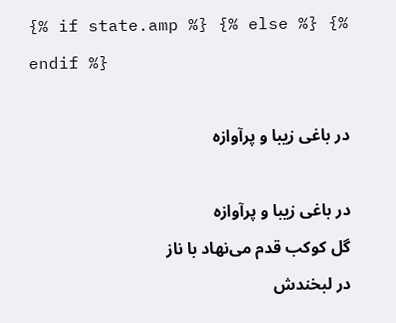{% if state.amp %} {% else %} {% endif %}

در باغی زیبا و پرآوازه

در باغی زیبا و پرآوازه
گل کوکب قدم می‌نهاد با ناز
در لبخندش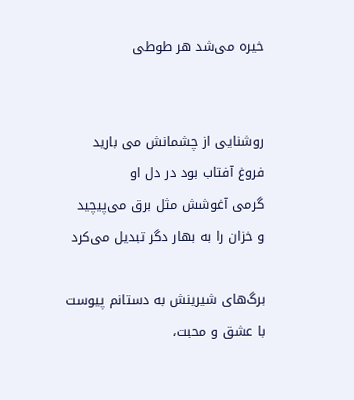خیره می‌شد هر طوطی


روشنایی از چشمانش می‌ بارید
فروغ آفتاب بود در دل او
گرمی آغوشش مثل برق می‌پیچید
و خزان را به بهار دگر تبدیل می‌کرد

برگ‌های شیرینش به دستانم پیوست
با عشق و محبت،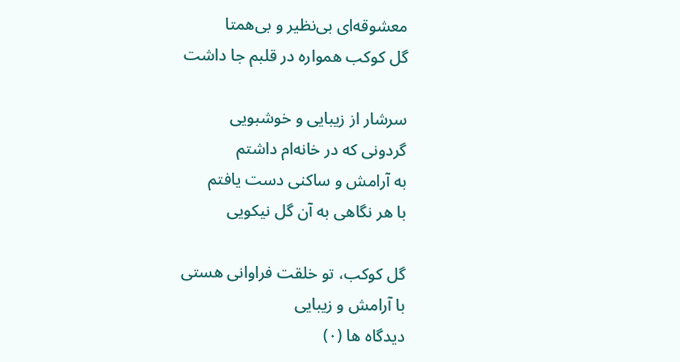معشوقه‌ای بی‌نظیر و بی‌همتا
گل کوکب همواره در قلبم جا داشت

سرشار از زیبایی و خوشبویی
گردونی که در خانه‌ام داشتم
به آرامش و ساکنی دست یافتم
با هر نگاهی به آن گل نیکویی

گل کوکب، تو خلقت فراوانی هستی
با آرامش و زیبایی
دیدگاه ها (۰)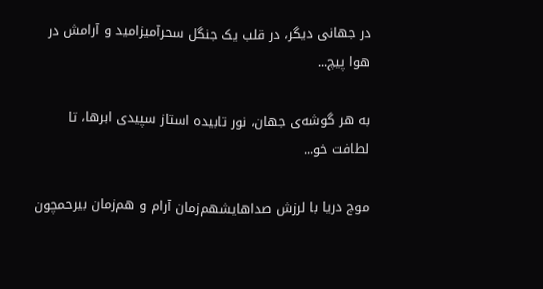در جهانی دیگر، در قلب یک جنگل سحرآمیزامید و آرامش در هوا پیچ...

به هر گوشه‌ی جهان، نور تابیده استاز سپیدی ابرها، تا لطافت خو...

موج دریا با لرزش صداهایشهم‌زمان آرام و هم‌زمان بیرحمچون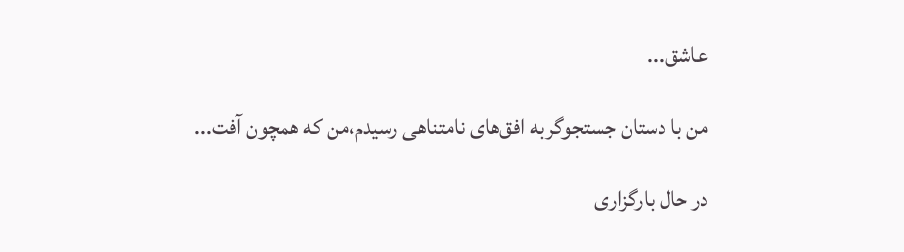عاشق...

من با دستان جستجوگربه افق‌های نامتناهی رسیدم،من که همچون آفت...

در حال بارگزاری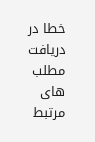خطا در دریافت مطلب های مرتبط